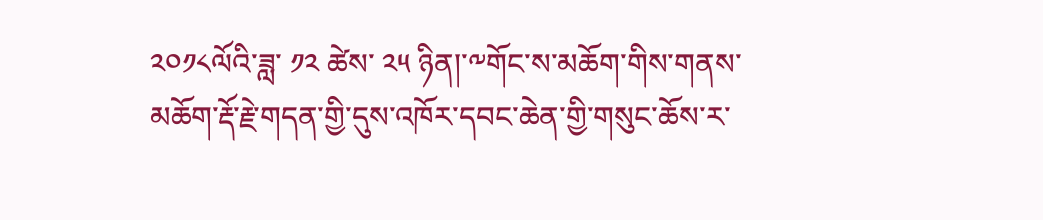༢༠༡༨ལོའི་ཟླ་ ༡༢ ཚེས་ ༢༥ ཉིན།་༸གོང་ས་མཆོག་གིས་གནས་མཆོག་རྡོ་རྗེ་གདན་གྱི་དུས་འཁོར་དབང་ཆེན་གྱི་གསུང་ཆོས་ར་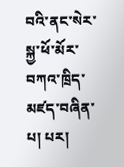བའི་ནང་སེར་སྐྱ་ཕོ་མོར་བཀའ་ཁྲིད་མཛད་བཞིན་པ། པར།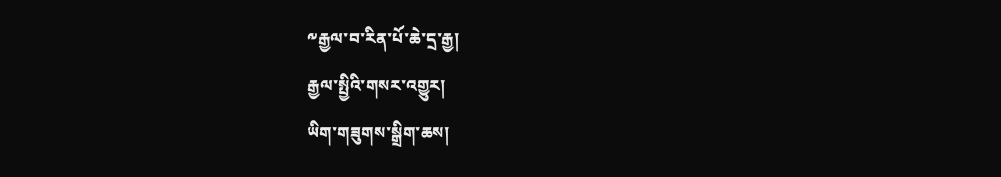༸རྒྱལ་བ་རིན་པོ་ཆེ་དྲ་རྒྱ།
རྒྱལ་སྤྱིའི་གསར་འགྱུར།
ཡིག་གཟུགས་སྒྲིག་ཆས།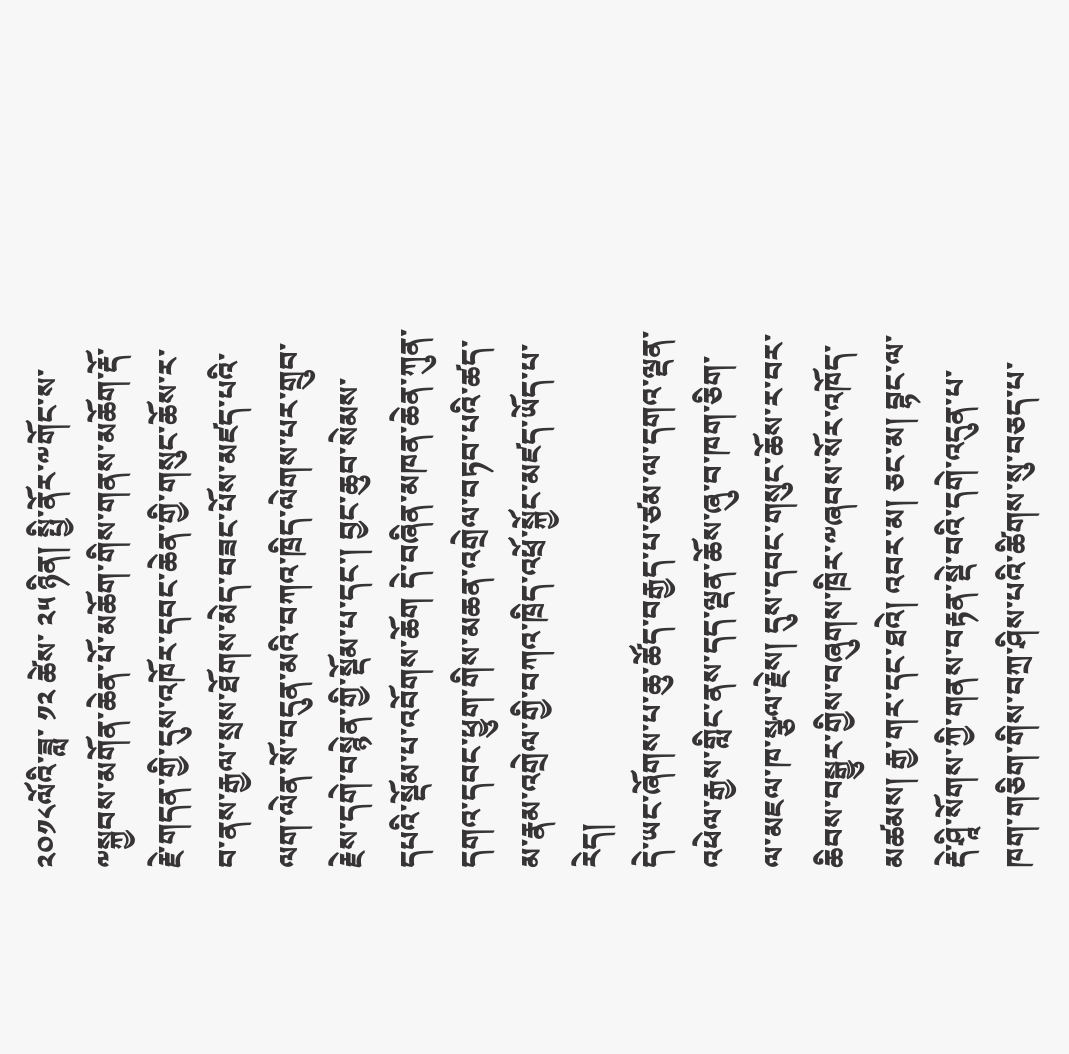༢༠༡༨ལོའི་ཟླ་ ༡༢ ཚེས་ ༢༥ ཉིན། སྤྱི་ནོར་༸གོང་ས་༸སྐྱབས་མགོན་ཆེན་པོ་མཆོག་གིས་གནས་མཆོག་རྡོ་རྗེ་གདན་གྱི་དུས་འཁོར་དབང་ཆེན་གྱི་གསུང་ཆོས་ར་བ་ནས་རྒྱལ་སྲས་ཐོགས་མེད་བཟང་པོས་མཛད་པའི་ལག་ལེན་སོ་བདུན་མའི་བཀའ་ཁྲིད་ལེགས་པར་གྲུབ་རྗེས་དགེ་བསྙེན་གྱི་སྡོམ་པ་དང་། བྱང་ཆུབ་སེམས་དཔའི་སྡོམ་པ་འབོགས་ཆོག དེ་བཞིན་མཁན་ཆེན་ཀུན་དགའ་དབང་ཕྱུག་གིས་མཆན་འགྲེལ་བཏབ་པའི་ཚད་མ་རྣམ་འགྲེལ་གྱི་བཀའ་ཁྲིད་འཕྲོ་སྐྱོང་མཛད་ཡོད་པ་རེད།
དེ་ཡང་ཞོགས་པ་ཆུ་ཚོད་བརྒྱད་པ་ཙམ་ལ་དགའ་ལྡན་འཕེལ་རྒྱས་གླིང་ནས་དད་ལྡན་ཆོས་ཞུ་བ་ཁག་ཅིག་ལ་མཇལ་ཁ་སྩལ་རྗེས། དུས་དབང་གསུང་ཆོས་ར་བར་ཆིབས་བསྒྱུར་གྱིས་བཞུགས་ཁྲིར་༸ཞབས་སོར་འཁོད་མཚམས། རྒྱ་གར་དང་ཐའེ། འབར་མ། ཅང་མ། བྷང་ལ་རྡེ་ཤཱི་སོགས་ཀྱི་གནས་བརྟན་སྡེ་བའི་དགེ་འདུན་པ་ཁག་གཅིག་གིས་བཀྲ་ཤིས་པའི་ཚིགས་སུ་བཅད་པ་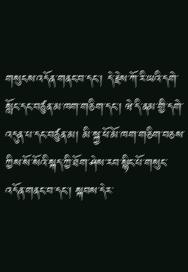གསུངས་འདོན་གནང་བ་དང་། དེ་རྗེས་ཀོ་རི་ཡའི་དགེ་སློང་དང་བཙུན་མ་ཁག་གཅིག་དང་། ཝེ་དི་ནམ་གྱི་དགེ་འདུན་པ་དང་བཙུན་མ། མི་སྐྱ་ཕོ་མོ་ཁག་གཅིག་བཅས་ཀྱིས་སོ་སོའི་སྐད་ཀྱི་ཐོག་ཤེས་རབ་སྙིང་པོ་གསུང་འདོན་གནང་བ་དང་། སྐབས་དེར་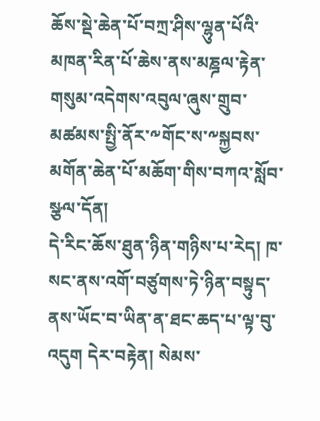ཆོས་སྡེ་ཆེན་པོ་བཀྲ་ཤིས་ལྷུན་པོའི་མཁན་རིན་པོ་ཆེས་ནས་མཎྜལ་རྟེན་གསུམ་འདེགས་འབུལ་ཞུས་གྲུབ་མཚམས་སྤྱི་ནོར་༸གོང་ས་༸སྐྱབས་མགོན་ཆེན་པོ་མཆོག་གིས་བཀའ་སློབ་སྩལ་དོན།
དེ་རིང་ཆོས་ཐུན་ཉིན་གཉིས་པ་རེད། ཁ་སང་ནས་འགོ་བཙུགས་ཏེ་ཉིན་བསྟུད་ནས་ཡོང་བ་ཡིན་ན་ཐང་ཆད་པ་ལྟ་བུ་འདུག དེར་བརྟེན། སེམས་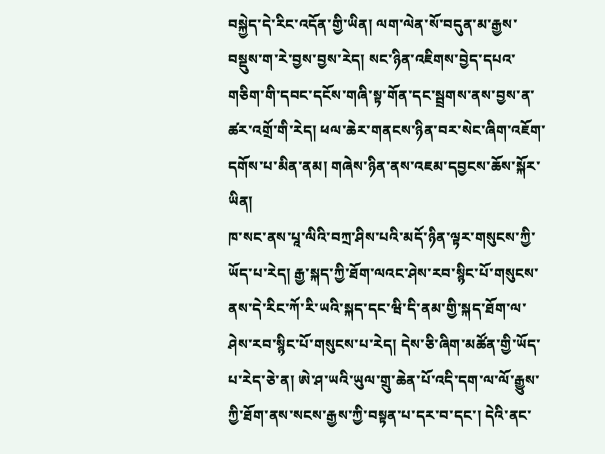བསྐྱེད་དེ་རིང་འདོན་གྱི་ཡིན། ལག་ལེན་སོ་བདུན་མ་རྒྱས་བསྡུས་ག་རེ་བྱས་བྱས་རེད། སང་ཉིན་འཇིགས་བྱེད་དཔའ་གཅིག་གི་དབང་དངོས་གཞི་སྟ་གོན་དང་སྦྲགས་ནས་བྱས་ན་ཚར་འགྲོ་གི་རེད། ཕལ་ཆེར་གནངས་ཉིན་བར་སེང་ཞིག་འཇོག་དགོས་པ་མིན་ནམ། གཞེས་ཉིན་ནས་འཇམ་དབྱངས་ཆོས་སྐོར་ཡིན།
ཁ་སང་ནས་པཱ་ལིའི་བཀྲ་ཤིས་པའི་མདོ་ཉིན་ལྟར་གསུངས་ཀྱི་ཡོད་པ་རེད། རྒྱ་སྐད་ཀྱི་ཐོག་ལའང་ཤེས་རབ་སྙིང་པོ་གསུངས་ནས་དེ་རིང་ཀོ་རི་ཡའི་སྐད་དང་ཝི་དི་ནམ་གྱི་སྐད་ཐོག་ལ་ཤེས་རབ་སྙིང་པོ་གསུངས་པ་རེད། དེས་ཅི་ཞིག་མཚོན་གྱི་ཡོད་པ་རེད་ཅེ་ན། ཨེ་ཤ་ཡའི་ཡུལ་གྲུ་ཆེན་པོ་འདི་དག་ལ་ལོ་རྒྱུས་ཀྱི་ཐོག་ནས་སངས་རྒྱས་ཀྱི་བསྟན་པ་དར་བ་དང་། དེའི་ནང་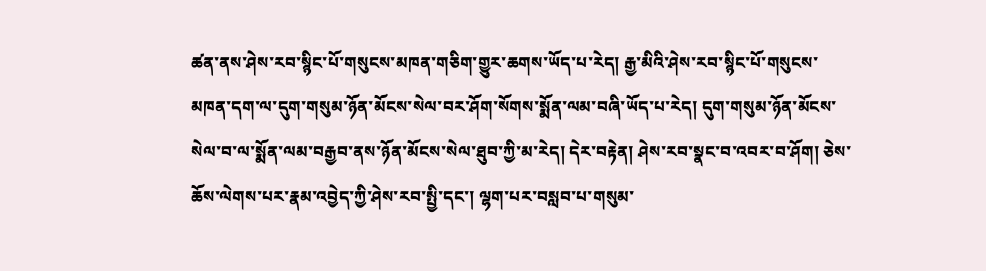ཚན་ནས་ཤེས་རབ་སྙིང་པོ་གསུངས་མཁན་གཅིག་གྱུར་ཆགས་ཡོད་པ་རེད། རྒྱ་མིའི་ཤེས་རབ་སྙིང་པོ་གསུངས་མཁན་དག་ལ་དུག་གསུམ་ཉོན་མོངས་སེལ་བར་ཤོག་སོགས་སྨོན་ལམ་བཞི་ཡོད་པ་རེད། དུག་གསུམ་ཉོན་མོངས་སེལ་བ་ལ་སྨོན་ལམ་བརྒྱབ་ནས་ཉོན་མོངས་སེལ་ཐུབ་ཀྱི་མ་རེད། དེར་བརྟེན། ཤེས་རབ་སྣང་བ་འབར་བ་ཤོག། ཅེས་ཆོས་ལེགས་པར་རྣམ་འབྱེད་ཀྱི་ཤེས་རབ་སྤྱི་དང་། ལྷག་པར་བསླབ་པ་གསུམ་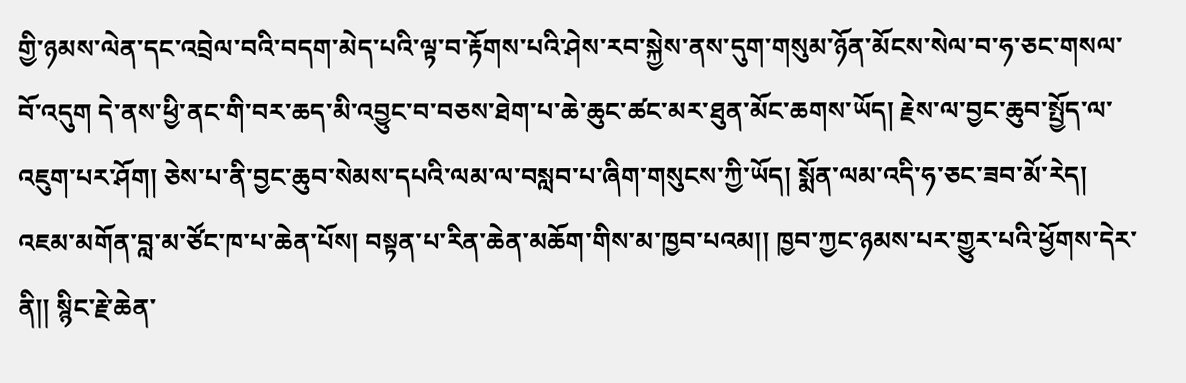གྱི་ཉམས་ལེན་དང་འབྲེལ་བའི་བདག་མེད་པའི་ལྟ་བ་རྟོགས་པའི་ཤེས་རབ་སྐྱེས་ནས་དུག་གསུམ་ཉོན་མོངས་སེལ་བ་ཧ་ཅང་གསལ་བོ་འདུག དེ་ནས་ཕྱི་ནང་གི་བར་ཆད་མི་འབྱུང་བ་བཅས་ཐེག་པ་ཆེ་ཆུང་ཚང་མར་ཐུན་མོང་ཆགས་ཡོད། རྗེས་ལ་བྱང་ཆུབ་སྤྱོད་ལ་འཇུག་པར་ཤོག། ཅེས་པ་ནི་བྱང་ཆུབ་སེམས་དཔའི་ལམ་ལ་བསླབ་པ་ཞིག་གསུངས་ཀྱི་ཡོད། སྨོན་ལམ་འདི་ཧ་ཅང་ཟབ་མོ་རེད།
འཇམ་མགོན་བླ་མ་ཙོང་ཁ་པ་ཆེན་པོས། བསྟན་པ་རིན་ཆེན་མཆོག་གིས་མ་ཁྱབ་པའམ།། ཁྱབ་ཀྱང་ཉམས་པར་གྱུར་པའི་ཕྱོགས་དེར་ནི།། སྙིང་རྗེ་ཆེན་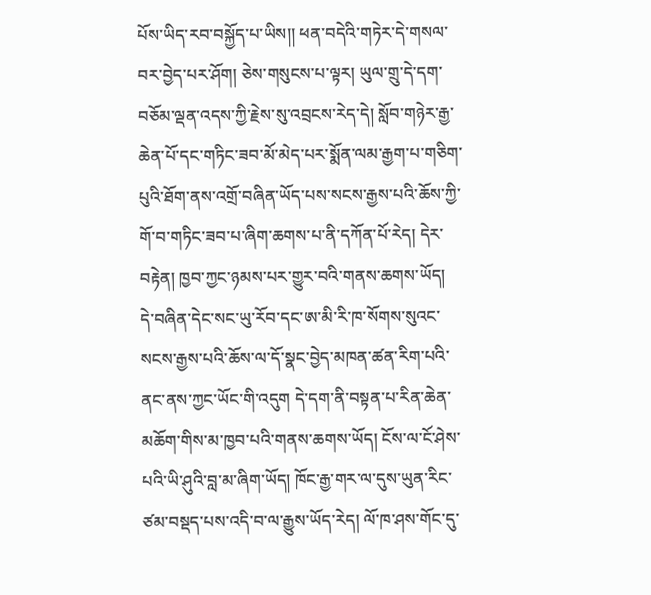པོས་ཡིད་རབ་བསྐྱོད་པ་ཡིས།། ཕན་བདེའི་གཏེར་དེ་གསལ་བར་བྱེད་པར་ཤོག། ཅེས་གསུངས་པ་ལྟར། ཡུལ་གྲུ་དེ་དག་བཅོམ་ལྡན་འདས་ཀྱི་རྗེས་སུ་འབྲངས་རེད་དེ། སློབ་གཉེར་རྒྱ་ཆེན་པོ་དང་གཏིང་ཟབ་མོ་མེད་པར་སྨོན་ལམ་རྒྱག་པ་གཅིག་པུའི་ཐོག་ནས་འགྲོ་བཞིན་ཡོད་པས་སངས་རྒྱས་པའི་ཆོས་ཀྱི་གོ་བ་གཏིང་ཟབ་པ་ཞིག་ཆགས་པ་ནི་དཀོན་པོ་རེད། དེར་བརྟེན། ཁྱབ་ཀྱང་ཉམས་པར་གྱུར་བའི་གནས་ཆགས་ཡོད།
དེ་བཞིན་དེང་སང་ཡུ་རོབ་དང་ཨ་མི་རི་ཁ་སོགས་སུའང་སངས་རྒྱས་པའི་ཆོས་ལ་དོ་སྣང་བྱེད་མཁན་ཚན་རིག་པའི་ནང་ནས་ཀྱང་ཡོང་གི་འདུག དེ་དག་ནི་བསྟན་པ་རིན་ཆེན་མཆོག་གིས་མ་ཁྱབ་པའི་གནས་ཆགས་ཡོད། ངོས་ལ་ངོ་ཤེས་པའི་ཡི་ཤུའི་བླ་མ་ཞིག་ཡོད། ཁོང་རྒྱ་གར་ལ་དུས་ཡུན་རིང་ཙམ་བསྡད་པས་འདི་བ་ལ་རྒྱུས་ཡོད་རེད། ལོ་ཁ་ཤས་གོང་དུ་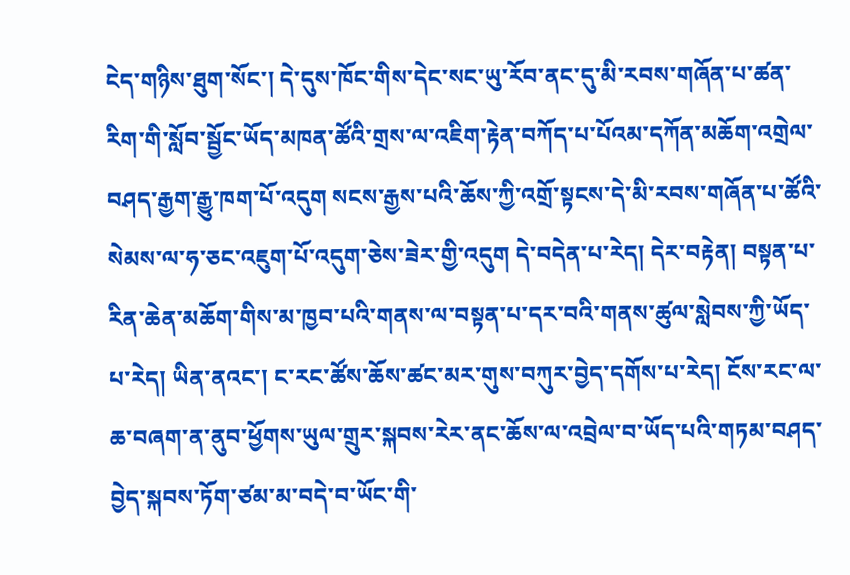ངེད་གཉིས་ཐུག་སོང་། དེ་དུས་ཁོང་གིས་དེང་སང་ཡུ་རོབ་ནང་དུ་མི་རབས་གཞོན་པ་ཚན་རིག་གི་སློབ་སྦྱོང་ཡོད་མཁན་ཚོའི་གྲས་ལ་འཇིག་རྟེན་བཀོད་པ་པོའམ་དཀོན་མཆོག་འགྲེལ་བཤད་རྒྱག་རྒྱུ་ཁག་པོ་འདུག སངས་རྒྱས་པའི་ཆོས་ཀྱི་འགྲོ་སྟངས་དེ་མི་རབས་གཞོན་པ་ཚོའི་སེམས་ལ་ཧ་ཅང་འཇུག་པོ་འདུག་ཅེས་ཟེར་གྱི་འདུག དེ་བདེན་པ་རེད། དེར་བརྟེན། བསྟན་པ་རིན་ཆེན་མཆོག་གིས་མ་ཁྱབ་པའི་གནས་ལ་བསྟན་པ་དར་བའི་གནས་ཚུལ་སླེབས་ཀྱི་ཡོད་པ་རེད། ཡིན་ནའང་། ང་རང་ཚོས་ཆོས་ཚང་མར་གུས་བཀུར་བྱེད་དགོས་པ་རེད། ངོས་རང་ལ་ཆ་བཞག་ན་ནུབ་ཕྱོགས་ཡུལ་གྲུར་སྐབས་རེར་ནང་ཆོས་ལ་འབྲེལ་བ་ཡོད་པའི་གཏམ་བཤད་བྱེད་སྐབས་ཏོག་ཙམ་མ་བདེ་བ་ཡོང་གི་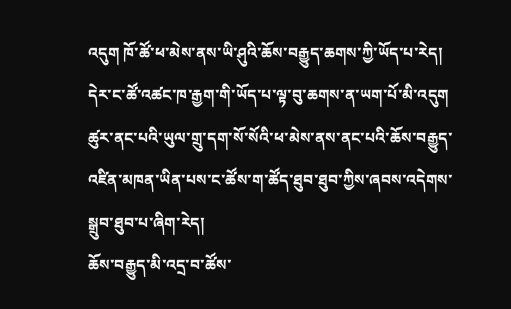འདུག ཁོ་ཚོ་ཕ་མེས་ནས་ཡི་ཤུའི་ཆོས་བརྒྱུད་ཆགས་ཀྱི་ཡོད་པ་རེད། དེར་ང་ཚོ་འཚང་ཁ་རྒྱག་གི་ཡོད་པ་ལྟ་བུ་ཆགས་ན་ཡག་པོ་མི་འདུག ཚུར་ནང་པའི་ཡུལ་གྲུ་དག་སོ་སོའི་ཕ་མེས་ནས་ནང་པའི་ཆོས་བརྒྱུད་འཛིན་མཁན་ཡིན་པས་ང་ཚོས་ག་ཚོད་ཐུབ་ཐུབ་ཀྱིས་ཞབས་འདེགས་སྒྲུབ་ཐུབ་པ་ཞིག་རེད།
ཆོས་བརྒྱུད་མི་འདྲ་བ་ཚོས་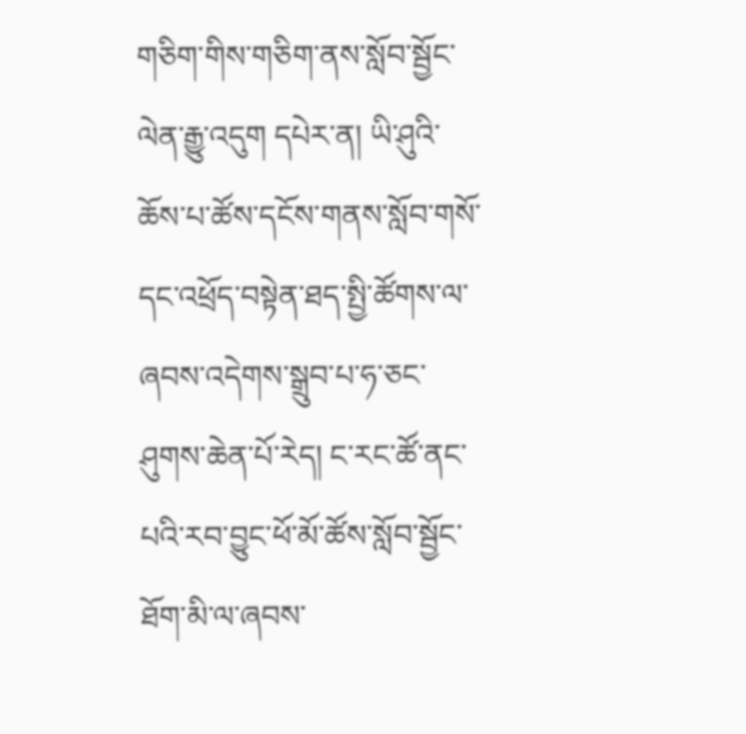གཅིག་གིས་གཅིག་ནས་སློབ་སྦྱོང་ལེན་རྒྱུ་འདུག དཔེར་ན། ཡི་ཤུའི་ཆོས་པ་ཚོས་དངོས་གནས་སློབ་གསོ་དང་འཕྲོད་བསྟེན་ཐད་སྤྱི་ཚོགས་ལ་ཞབས་འདེགས་སྒྲུབ་པ་ཧ་ཅང་ཤུགས་ཆེན་པོ་རེད། ང་རང་ཚོ་ནང་པའི་རབ་བྱུང་ཕོ་མོ་ཚོས་སློབ་སྦྱོང་ཐོག་མི་ལ་ཞབས་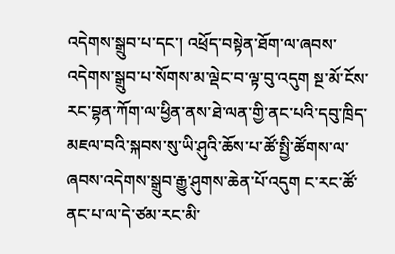འདེགས་སྒྲུབ་པ་དང་། འཕྲོད་བསྟེན་ཐོག་ལ་ཞབས་འདེགས་སྒྲུབ་པ་སོགས་མ་ལྡེང་བ་ལྟ་བུ་འདུག སྔ་མོ་ངོས་རང་བྷན་ཀོག་ལ་ཕྱིན་ནས་ཐེ་ལན་གྱི་ནང་པའི་དབུ་ཁྲིད་མཇལ་བའི་སྐབས་སུ་ཡི་ཤུའི་ཆོས་པ་ཚོ་སྤྱི་ཚོགས་ལ་ཞབས་འདེགས་སྒྲུབ་རྒྱུ་ཤུགས་ཆེན་པོ་འདུག ང་རང་ཚོ་ནང་པ་ལ་དེ་ཙམ་རང་མི་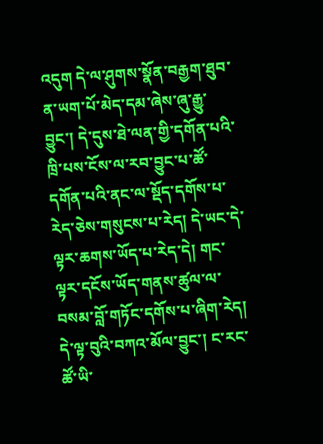འདུག དེ་ལ་ཤུགས་སྣོན་བརྒྱག་ཐུབ་ན་ཡག་པོ་མེད་དམ་ཞེས་ཞུ་རྒྱུ་བྱུང་། དེ་དུས་ཐེ་ལན་གྱི་དགོན་པའི་ཁྲི་པས་ངོས་ལ་རབ་བྱུང་པ་ཚོ་དགོན་པའི་ནང་ལ་སྡོད་དགོས་པ་རེད་ཅེས་གསུངས་པ་རེད། དེ་ཡང་དེ་ལྟར་ཆགས་ཡོད་པ་རེད་དེ། གང་ལྟར་དངོས་ཡོད་གནས་ཚུལ་ལ་བསམ་བློ་གཏོང་དགོས་པ་ཞིག་རེད། དེ་ལྟ་བུའི་བཀའ་མོལ་བྱུང་། ང་རང་ཚོ་ཡི་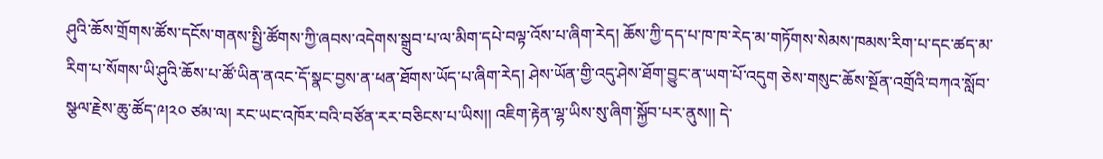ཤུའི་ཆོས་གྲོགས་ཚོས་དངོས་གནས་སྤྱི་ཚོགས་ཀྱི་ཞབས་འདེགས་སྒྲུབ་པ་ལ་མིག་དཔེ་བལྟ་འོས་པ་ཞིག་རེད། ཆོས་ཀྱི་དད་པ་ཁ་ཁ་རེད་མ་གཏོགས་སེམས་ཁམས་རིག་པ་དང་ཚད་མ་རིག་པ་སོགས་ཡི་ཤུའི་ཆོས་པ་ཚོ་ཡིན་ནའང་དོ་སྣང་བྱས་ན་ཕན་ཐོགས་ཡོད་པ་ཞིག་རེད། ཤེས་ཡོན་གྱི་འདུ་ཤེས་ཐོག་བྱུང་ན་ཡག་པོ་འདུག ཅེས་གསུང་ཆོས་སྔོན་འགྲོའི་བཀའ་སློབ་སྩལ་རྗེས་ཆུ་ཚོད་༩།༢༠ ཙམ་ལ། རང་ཡང་འཁོར་བའི་བཙོན་རར་བཅིངས་པ་ཡིས།། འཇིག་རྟེན་ལྷ་ཡིས་སུ་ཞིག་སྐྱོབ་པར་ནུས།། དེ་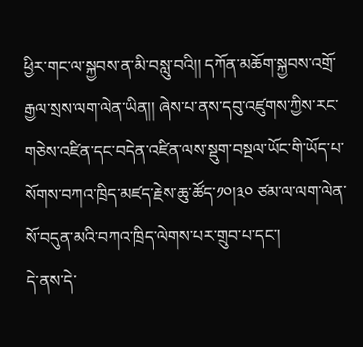ཕྱིར་གང་ལ་སྐྱབས་ན་མི་བསླུ་བའི།། དཀོན་མཆོག་སྐྱབས་འགྲོ་རྒྱལ་སྲས་ལག་ལེན་ཡིན།། ཞེས་པ་ནས་དབུ་འཛུགས་ཀྱིས་རང་གཅེས་འཛིན་དང་བདེན་འཛིན་ལས་སྡུག་བསྔལ་ཡོང་གི་ཡོད་པ་སོགས་བཀའ་ཁྲིད་མཛད་རྗེས་ཆུ་ཚོད་༡༠།༣༠ ཙམ་ལ་ལག་ལེན་སོ་བདུན་མའི་བཀའ་ཁྲིད་ལེགས་པར་གྲུབ་པ་དང་།
དེ་ནས་དེ་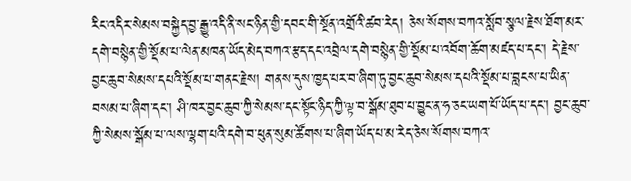རིང་འདིར་སེམས་བསྐྱེད་བྱ་རྒྱུ་འདི་ནི་སང་ཉིན་གྱི་དབང་གི་སྔོན་འགྲོའི་ཚབ་རེད། ཅེས་སོགས་བཀའ་སློབ་སྩལ་རྗེས་ཐོག་མར་དགེ་བསྙེན་གྱི་སྡོམ་པ་ལེན་མཁན་ཡོད་མེད་བཀའ་རྩད་དང་འབྲེལ་དགེ་བསྙེན་གྱི་སྡོམ་པ་འབོག་ཆོག་མཛད་པ་དང་། དེ་རྗེས་བྱང་ཆུབ་སེམས་དཔའི་སྡོམ་པ་གནང་རྗེས། གནས་དུས་ཁྱད་པར་བ་ཞིག་ཏུ་བྱང་ཆུབ་སེམས་དཔའི་སྡོམ་པ་བླངས་པ་ཡིན་བསམ་པ་ཞིག་དང་། ཤི་ཁར་བྱང་ཆུབ་ཀྱི་སེམས་དང་སྟོང་ཉིད་ཀྱི་ལྟ་བ་སྒོམ་ཐུབ་པ་བྱུང་ན་ཧ་ཅང་ཡག་པོ་ཡོད་པ་དང་། བྱང་ཆུབ་ཀྱི་སེམས་སྒོམ་པ་ལས་ལྷག་པའི་དགེ་བ་ཕུན་སུམ་ཚོགས་པ་ཞིག་ཡོད་པ་མ་རེད་ཅེས་སོགས་བཀའ་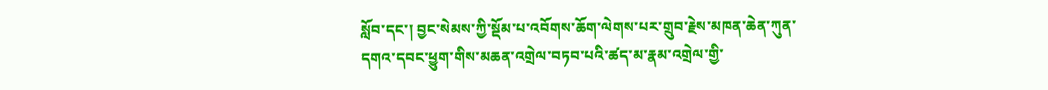སློབ་དང་། བྱང་སེམས་ཀྱི་སྡོམ་པ་འབོགས་ཆོག་ལེགས་པར་གྲུབ་རྗེས་མཁན་ཆེན་ཀུན་དགའ་དབང་ཕྱུག་གིས་མཆན་འགྲེལ་བཏབ་པའི་ཚད་མ་རྣམ་འགྲེལ་གྱི་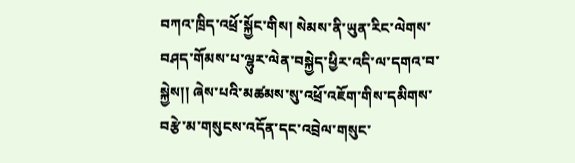བཀའ་ཁྲིད་འཕྲོ་སྐྱོང་གིས། སེམས་ནི་ཡུན་རིང་ལེགས་བཤད་གོམས་པ་ལྷུར་ལེན་བསྐྱེད་ཕྱིར་འདི་ལ་དགའ་བ་སྐྱེས།། ཞེས་པའི་མཚམས་སུ་འཕྲོ་འཇོག་གིས་དམིགས་བརྩེ་མ་གསུངས་འདོན་དང་འབྲེལ་གསུང་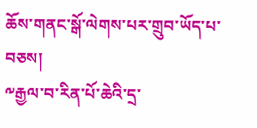ཆོས་གནང་སྒོ་ལེགས་པར་གྲུབ་ཡོད་པ་བཅས།
༸རྒྱལ་བ་རིན་པོ་ཆེའི་དྲ་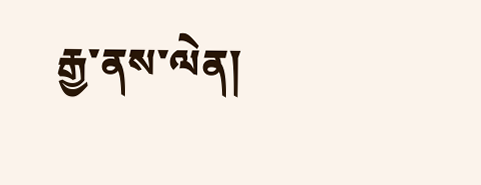རྒྱ་ནས་ལེན།